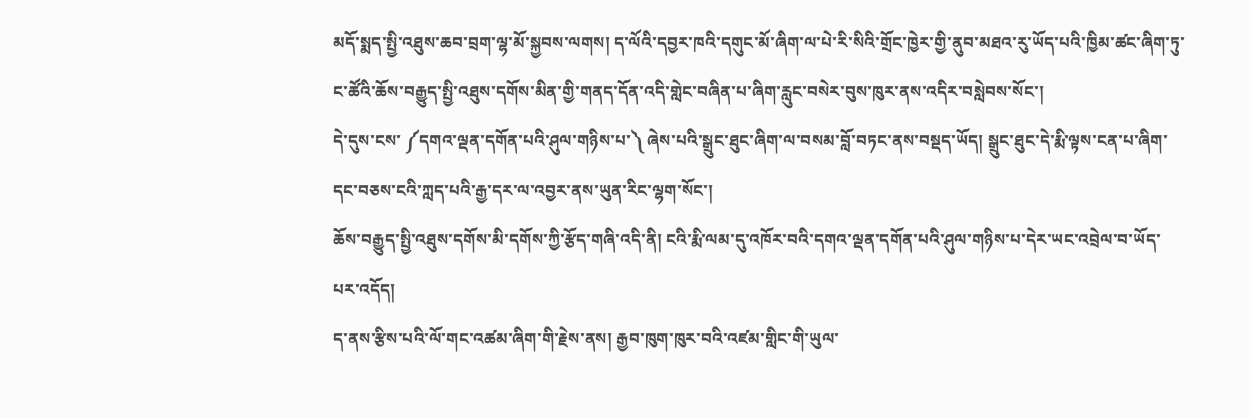མདོ་སྨད་སྤྱི་འཐུས་ཆབ་བྲག་ལྷ་མོ་སྐྱབས་ལགས། ད་ལོའི་དབྱར་ཁའི་དགུང་མོ་ཞིག་ལ་པེ་རི་སིའི་གྲོང་ཁྱེར་གྱི་ནུབ་མཐའ་རུ་ཡོད་པའི་ཁྱིམ་ཚང་ཞིག་ཏུ་ང་ཚོའི་ཆོས་བརྒྱུད་སྤྱི་འཐུས་དགོས་མིན་གྱི་གནད་དོན་འདི་གླེང་བཞིན་པ་ཞིག་རླུང་བསེར་བུས་ཁུར་ནས་འདིར་བསླེབས་སོང་།
དེ་དུས་ངས་ ༼དགའ་ལྡན་དགོན་པའི་ཤུལ་གཉིས་པ་༽ ཞེས་པའི་སྒྲུང་ཐུང་ཞིག་ལ་བསམ་བློ་བཏང་ནས་བསྡད་ཡོད། སྒྲུང་ཐུང་དེ་རྨི་ལྟས་ངན་པ་ཞིག་དང་བཅས་ངའི་ཀླད་པའི་རྒྱ་དར་ལ་འབྱར་ནས་ཡུན་རིང་ལྷག་སོང་།
ཆོས་བརྒྱུད་སྤྱི་འཐུས་དགོས་མི་དགོས་ཀྱི་རྩོད་གཞི་འདི་ནི། ངའི་རྨི་ལམ་དུ་འཁོར་བའི་དགའ་ལྡན་དགོན་པའི་ཤུལ་གཉིས་པ་དེར་ཡང་འབྲེལ་བ་ཡོད་པར་འདོད།
ད་ནས་རྩིས་པའི་ལོ་གང་འཚམ་ཞིག་གི་རྗེས་ནས། རྒྱབ་ཁུག་ཁུར་བའི་འཛམ་གླིང་གི་ཡུལ་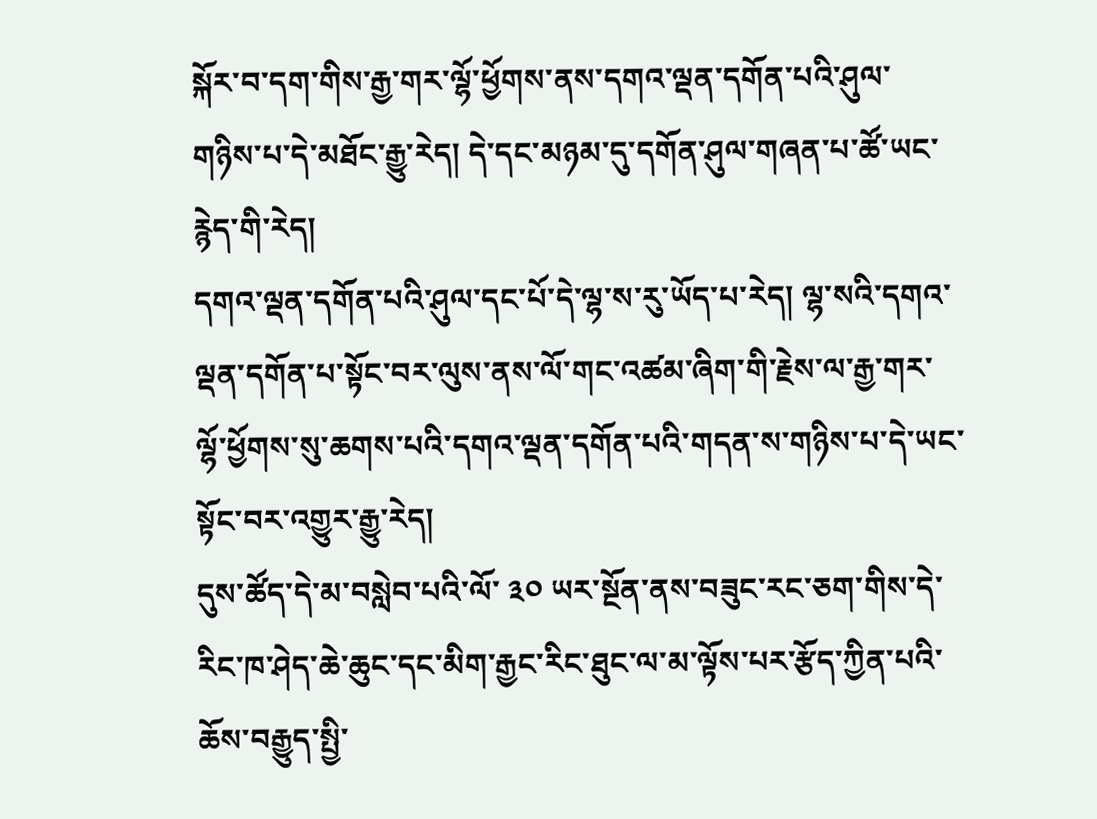སྐོར་བ་དག་གིས་རྒྱ་གར་ལྷོ་ཕྱོགས་ནས་དགའ་ལྡན་དགོན་པའི་ཤུལ་གཉིས་པ་དེ་མཐོང་རྒྱུ་རེད། དེ་དང་མཉམ་དུ་དགོན་ཤུལ་གཞན་པ་ཚོ་ཡང་རྙེད་གི་རེད།
དགའ་ལྡན་དགོན་པའི་ཤུལ་དང་པོ་དེ་ལྷ་ས་རུ་ཡོད་པ་རེད། ལྷ་སའི་དགའ་ལྡན་དགོན་པ་སྟོང་བར་ལུས་ནས་ལོ་གང་འཚམ་ཞིག་གི་རྗེས་ལ་རྒྱ་གར་ལྷོ་ཕྱོགས་སུ་ཆགས་པའི་དགའ་ལྡན་དགོན་པའི་གདན་ས་གཉིས་པ་དེ་ཡང་སྟོང་བར་འགྱུར་རྒྱུ་རེད།
དུས་ཚོད་དེ་མ་བསླེབ་པའི་ལོ་ ༣༠ ཡར་སྔོན་ནས་བཟུང་རང་ཅག་གིས་དེ་རིང་ཁ་ཤེད་ཆེ་ཆུང་དང་མིག་རྒྱང་རིང་ཐུང་ལ་མ་ལྟོས་པར་རྩོད་ཀྱིན་པའི་ཆོས་བརྒྱུད་སྤྱི་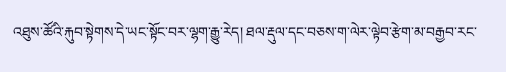འཐུས་ཚོའི་རྐུབ་སྟེགས་དེ་ཡང་སྟོང་བར་ལྷག་རྒྱུ་རེད། ཐལ་རྡུལ་དང་བཅས་ག་ལེར་ལྟེབ་རྩེག་མ་བརྒྱབ་རང་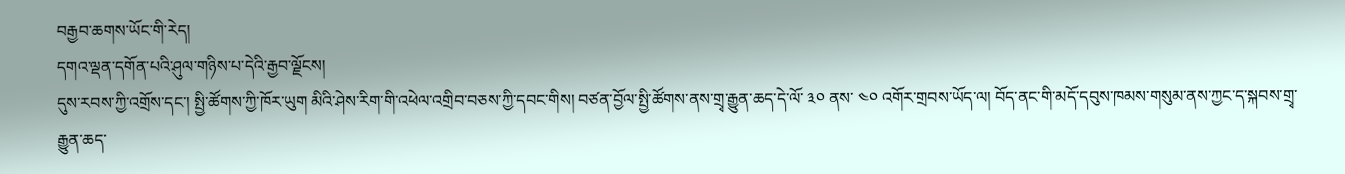བརྒྱབ་ཆགས་ཡོང་གི་རེད།
དགའ་ལྡན་དགོན་པའི་ཤུལ་གཉིས་པ་དེའི་རྒྱབ་ལྗོངས།
དུས་རབས་ཀྱི་འགྲོས་དང་། སྤྱི་ཚོགས་ཀྱི་ཁོར་ཡུག མིའི་ཤེས་རིག་གི་འཕེལ་འགྲིབ་བཅས་ཀྱི་དབང་གིས། བཙན་བྱོལ་སྤྱི་ཚོགས་ནས་གྲྭ་རྒྱུན་ཆད་དེ་ལོ་ ༣༠ ནས་ ༤༠ འགོར་གྲབས་ཡོད་ལ། བོད་ནང་གི་མདོ་དབུས་ཁམས་གསུམ་ནས་ཀྱང་ད་སྐབས་གྲྭ་རྒྱུན་ཆད་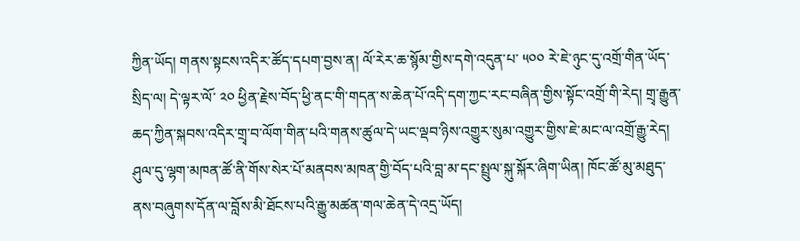ཀྱིན་ཡོད། གནས་སྟངས་འདིར་ཚོད་དཔག་བྱས་ན། ལོ་རེར་ཆ་སྙོམ་གྱིས་དགེ་འདུན་པ་ ༥༠༠ རེ་ཇེ་ཉུང་དུ་འགྲོ་གིན་ཡོད་སྲིད་ལ། དེ་ལྟར་ལོ་ ༢༠ ཕྱིན་རྗེས་བོད་ཕྱི་ནང་གི་གདན་ས་ཆེན་པོ་འདི་དག་ཀྱང་རང་བཞིན་གྱིས་སྟོང་འགྲོ་གི་རེད། གྲྭ་རྒྱུན་ཆད་ཀྱིན་སྐབས་འདིར་གྲྭ་བ་ལོག་གིན་པའི་གནས་ཚུལ་དེ་ཡང་ལྡབ་ཉིས་འགྱུར་སུམ་འགྱུར་གྱིས་ཇེ་མང་ལ་འགྲོ་རྒྱུ་རེད། ཤུལ་དུ་ལྷག་མཁན་ཚོ་ནི་གོས་སེར་པོ་མནབས་མཁན་གྱི་བོད་པའི་བླ་མ་དང་སྤྲུལ་སྐུ་སྐོར་ཞིག་ཡིན། ཁོང་ཚོ་མུ་མཐུད་ནས་བཞུགས་དོན་ལ་བློས་མི་ཐོངས་པའི་རྒྱུ་མཚན་གལ་ཆེན་དེ་འདྲ་ཡོད།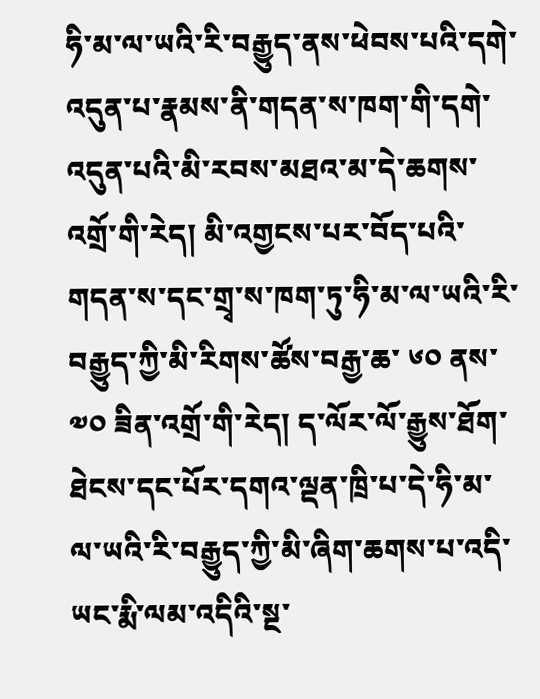ཧི་མ་ལ་ཡའི་རི་བརྒྱུད་ནས་ཕེབས་པའི་དགེ་འདུན་པ་རྣམས་ནི་གདན་ས་ཁག་གི་དགེ་འདུན་པའི་མི་རབས་མཐའ་མ་དེ་ཆགས་འགྲོ་གི་རེད། མི་འགྱངས་པར་བོད་པའི་གདན་ས་དང་གྲྭ་ས་ཁག་ཏུ་ཧི་མ་ལ་ཡའི་རི་བརྒྱུད་ཀྱི་མི་རིགས་ཚོས་བརྒྱ་ཆ་ ༦༠ ནས་ ༧༠ ཟིན་འགྲོ་གི་རེད། ད་ལོར་ལོ་རྒྱུས་ཐོག་ཐེངས་དང་པོར་དགའ་ལྡན་ཁྲི་པ་དེ་ཧི་མ་ལ་ཡའི་རི་བརྒྱུད་ཀྱི་མི་ཞིག་ཆགས་པ་འདི་ཡང་རྨི་ལམ་འདིའི་སྔ་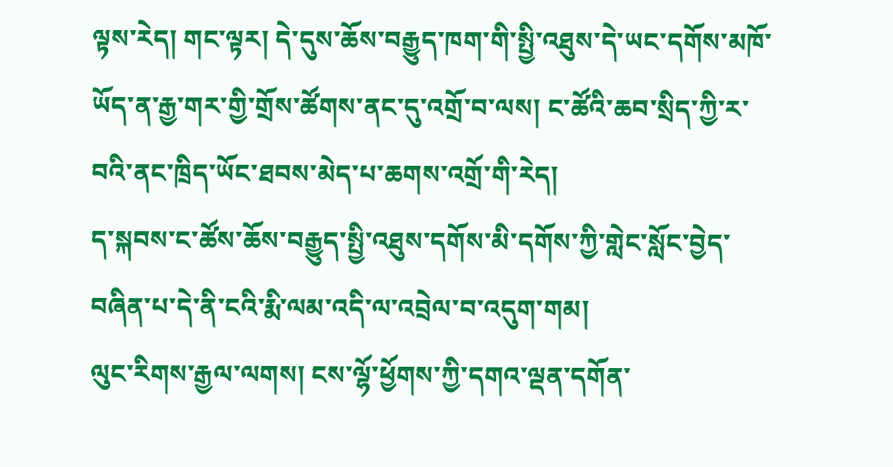ལྟས་རེད། གང་ལྟར། དེ་དུས་ཆོས་བརྒྱུད་ཁག་གི་སྤྱི་འཐུས་དེ་ཡང་དགོས་མཁོ་ཡོད་ན་རྒྱ་གར་གྱི་གྲོས་ཚོགས་ནང་དུ་འགྲོ་བ་ལས། ང་ཚོའི་ཆབ་སྲིད་ཀྱི་ར་བའི་ནང་ཁྲིད་ཡོང་ཐབས་མེད་པ་ཆགས་འགྲོ་གི་རེད།
ད་སྐབས་ང་ཚོས་ཆོས་བརྒྱུད་སྤྱི་འཐུས་དགོས་མི་དགོས་ཀྱི་གླེང་སློང་བྱེད་བཞིན་པ་དེ་ནི་ངའི་རྨི་ལམ་འདི་ལ་འབྲེལ་བ་འདུག་གམ།
ལུང་རིགས་རྒྱལ་ལགས། ངས་ལྷོ་ཕྱོགས་ཀྱི་དགའ་ལྡན་དགོན་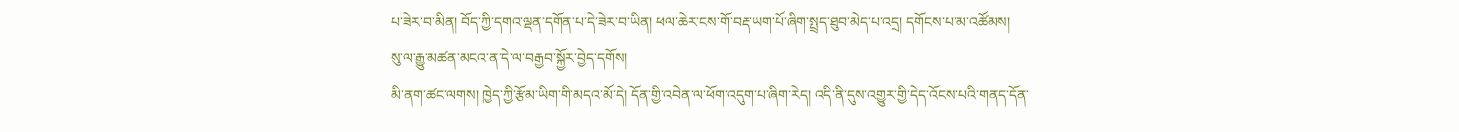པ་ཟེར་བ་མིན། བོད་ཀྱི་དགའ་ལྡན་དགོན་པ་དེ་ཟེར་བ་ཡིན། ཕལ་ཆེར་ངས་གོ་བརྡ་ཡག་པོ་ཞིག་སྤྲད་ཐུབ་མེད་པ་འདྲ། དགོངས་པ་མ་འཚོམས།
སུ་ལ་རྒྱུ་མཚན་མངའ་ན་དེ་ལ་བརྒྱབ་སྐྱོར་བྱེད་དགོས།
མི་ནག་ཚང་ལགས། ཁྱེད་ཀྱི་རྩོམ་ཡིག་གི་མདའ་མོ་དེ། དོན་གྱི་འབེན་ལ་ཕོག་འདུག་པ་ཞིག་རེད། འདི་ནི་དུས་འགྱུར་གྱི་དེད་འོངས་པའི་གནད་དོན་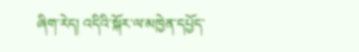ཞིག་རེད། འདིའི་སྐོར་ལ་མཁྱེན་དཔྱོད་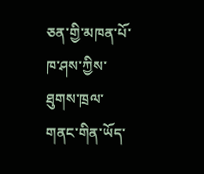ཅན་གྱི་མཁན་པོ་ཁ་ཤས་ཀྱིས་ཐུགས་ཁྲལ་གནང་གིན་ཡོད་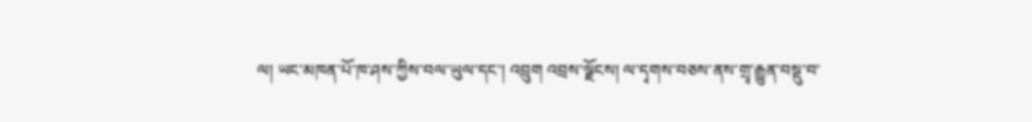ལ། ཡང་མཁན་པོ་ཁ་ཤས་ཀྱིས་བལ་ཡུལ་དང་། འབྲུག འབྲས་ལྗོངས། ལ་དྭགས་བཅས་ནས་གྲྭ་རྒྱུན་བསྡུ་བ་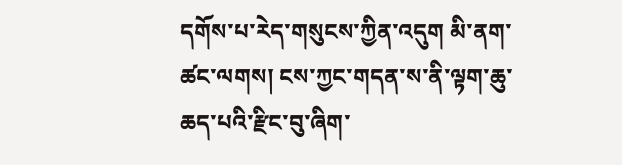དགོས་པ་རེད་གསུངས་ཀྱིན་འདུག མི་ནག་ཚང་ལགས། ངས་ཀྱང་གདན་ས་ནི་ལྟག་ཆུ་ཆད་པའི་རྫིང་བུ་ཞིག་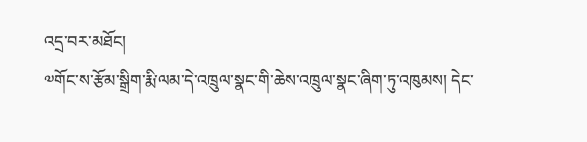འདྲ་བར་མཐོང།
༧གོང་ས་རྩོམ་སྒྲིག་རྨི་ལམ་དེ་འཁྲུལ་སྣང་གི་ཆེས་འཁྲུལ་སྣང་ཞིག་ཏུ་འཁུམས། དེང་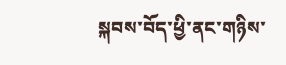སྐབས་བོད་ཕྱི་ནང་གཉིས་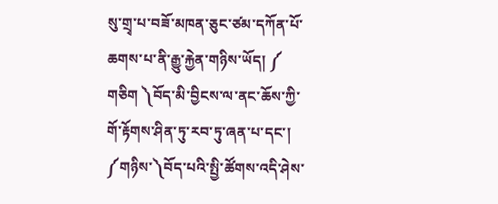སུ་གྲྭ་པ་བཟོ་མཁན་ཅུང་ཙམ་དཀོན་པོ་ཆགས་པ་ནི་རྒྱུ་རྐྱེན་གཉིས་ཡོད། ༼ གཅིག ༽བོད་མི་བྱིངས་ལ་ནང་ཆོས་ཀྱི་གོ་རྟོགས་ཤིན་ཏུ་རབ་ཏུ་ཞན་པ་དང་། ༼གཉིས་༽བོད་པའི་སྤྱི་ཚོགས་འདི་ཤེས་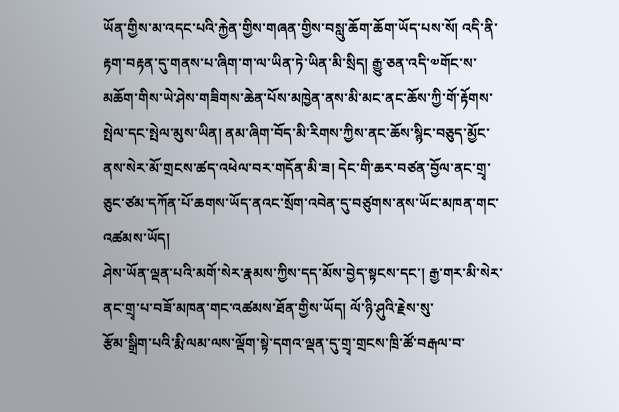ཡོན་གྱིས་མ་འདང་པའི་རྐྱེན་གྱིས་གཞན་གྱིས་བསླུ་ཆོག་ཆོག་ཡོད་པས་སོ། འདི་ནི་རྟག་བརྟན་དུ་གནས་པ་ཞིག་ག་ལ་ཡིན་ཏེ་ཡིན་མི་སྲིད། རྒྱུ་ཅན་འདི་༧གོང་ས་མཆོག་གིས་ཡེ་ཤེས་གཟིགས་ཆེན་པོས་མཁྱེན་ནས་མི་མང་ནང་ཆོས་ཀྱི་གོ་རྟོགས་སྤེལ་དང་སྤེལ་མུས་ཡིན། ནམ་ཞིག་བོད་མི་རིགས་ཀྱིས་ནང་ཆོས་སྙིང་བཅུད་མྱོང་ནས་སེར་མོ་གྲངས་ཚད་འཕེལ་བར་གདོན་མི་ཟ། དེང་གི་ཆར་བཙན་བྱོལ་ནང་གྲྭ་ཅུང་ཙམ་དཀོན་པོ་ཆགས་ཡོད་ནའང་སྲོག་འབེན་དུ་བཙུགས་ནས་ཡོང་མཁན་གང་འཚམས་ཡོད།
ཤེས་ཡོན་ལྡན་པའི་མགོ་སེར་རྣམས་ཀྱིས་དད་མོས་བྱེད་སྟངས་དང་། རྒྱ་གར་མི་སེར་ནང་གྲྭ་པ་བཟོ་མཁན་གང་འཚམས་ཐོན་གྱིས་ཡོད། ལོ་ཉི་ཤུའི་རྗེས་སུ་
རྩོམ་སྒྲིག་པའི་རྨི་ལམ་ལས་ལྡོག་སྟེ་དགའ་ལྡན་དུ་གྲྭ་གྲངས་ཁྲི་ཚོ་བརྒལ་བ་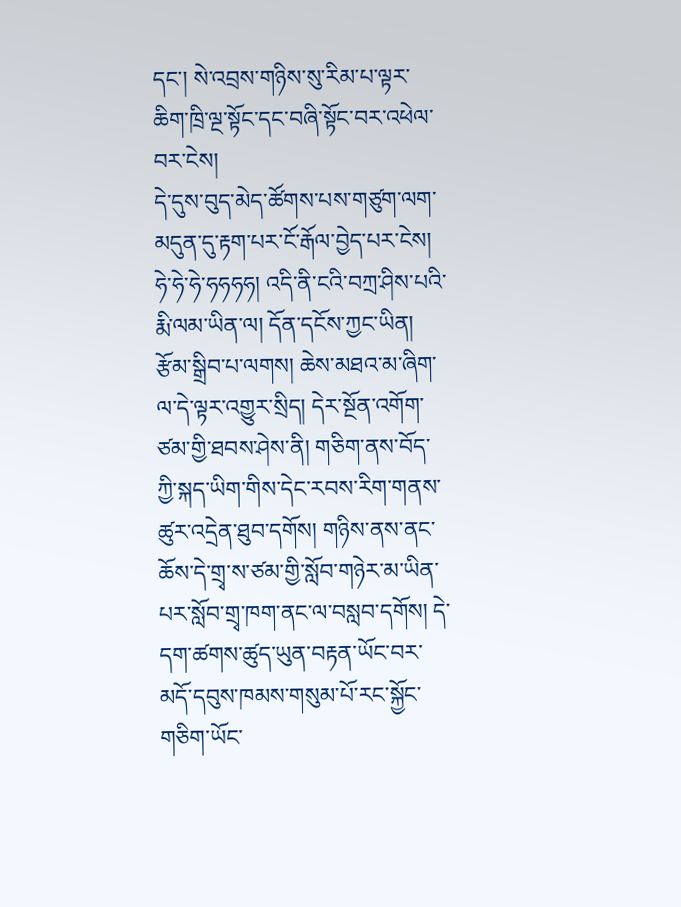དང་། སེ་འབྲས་གཉིས་སུ་རིམ་པ་ལྟར་ཆིག་ཁྲི་ལྔ་སྟོང་དང་བཞི་སྟོང་བར་འཕེལ་བར་ངེས།
དེ་དུས་བུད་མེད་ཚོགས་པས་གཙུག་ལག་མདུན་དུ་རྟག་པར་ངོ་རྒོལ་བྱེད་པར་ངེས། ཧེ་ཧེ་ཧེ་ཧཧཧཧ། འདི་ནི་ངའི་བཀྲ་ཤིས་པའི་རྨི་ལམ་ཡིན་ལ། དོན་དངོས་ཀྱང་ཡིན།
རྩོམ་སྒྲིབ་པ་ལགས། ཆེས་མཐའ་མ་ཞིག་ལ་དེ་ལྟར་འགྱུར་སྲིད། དེར་སྔོན་འགོག་ཙམ་གྱི་ཐབས་ཤེས་ནི། གཅིག་ནས་བོད་ཀྱི་སྐད་ཡིག་གིས་དེང་རབས་རིག་གནས་ཚུར་འདྲེན་ཐུབ་དགོས། གཉིས་ནས་ནང་ཆོས་དེ་གྲྭ་ས་ཙམ་གྱི་སློབ་གཉེར་མ་ཡིན་པར་སློབ་གྲྭ་ཁག་ནང་ལ་བསླབ་དགོས། དེ་དག་ཚགས་ཚུད་ཡུན་བརྟན་ཡོང་བར་མདོ་དབུས་ཁམས་གསུམ་པོ་རང་སྐྱོང་གཅིག་ཡོང་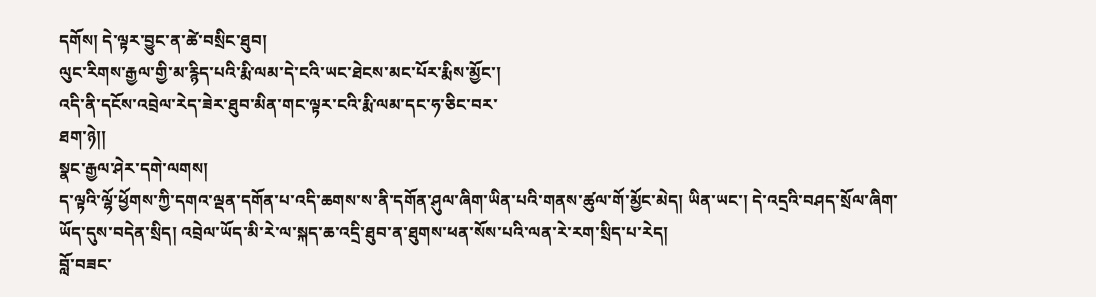དགོས། དེ་ལྟར་བྱུང་ན་ཚེ་བསྲིང་ཐུབ།
ལུང་རིགས་རྒྱལ་གྱི་མ་རྙིད་པའི་རྨི་ལམ་དེ་ངའི་ཡང་ཐེངས་མང་པོར་རྨིས་མྱོང་།
འདི་ནི་དངོས་འབྲེལ་རེད་ཟེར་ཐུབ་མིན་གང་ལྟར་ངའི་རྨི་ལམ་དང་ཧ་ཅིང་བར་
ཐག་ཉེ།།
སྣང་རྒྱལ་ཤེར་དགེ་ལགས།
ད་ལྟའི་ལྷོ་ཕྱོགས་ཀྱི་དགའ་ལྡན་དགོན་པ་འདི་ཆགས་ས་ནི་དགོན་ཤུལ་ཞིག་ཡིན་པའི་གནས་ཚུལ་གོ་མྱོང་མེད། ཡིན་ཡང་། དེ་འདྲའི་བཤད་སྲོལ་ཞིག་ཡོད་དུས་བདེན་སྲིད། འབྲེལ་ཡོད་མི་རེ་ལ་སྐད་ཆ་འདྲི་ཐུབ་ན་ཐུགས་ཕན་སོས་པའི་ལན་རེ་རག་སྲིད་པ་རེད།
བློ་བཟང་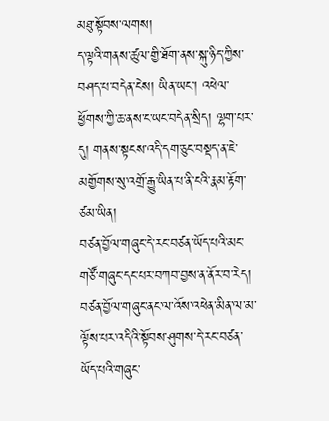མཐུ་སྟོབས་ལགས།
ད་ལྟའི་གནས་ཚུལ་གྱི་ཐོག་ནས་སྐུ་ཉིད་ཀྱིས་བཤད་པ་བདེན་ངེས། ཡིན་ཡང་། འཕེལ་ཕྱོགས་ཀྱི་ཆ་ནས་ང་ཡང་བདེན་སྲིད། ལྷག་པར་དུ། གནས་སྟངས་འདི་དག་ཅུང་བསྡད་ན་ཇེ་མགྱོགས་སུ་འགྲོ་རྒྱུ་ཡིན་པ་ནི་ངའི་རྣམ་རྟོག་ཙམ་ཡིན།
བཙན་བྱོལ་གཞུང་དེ་རང་བཙན་ཡོད་པའི་མང་གཙོ་གཞུང་དང་པར་བཀབ་བྱས་ན་ནོར་བ་རེད། བཙན་བྱོལ་གཞུང་ནང་ལ་འོས་འཕེན་མིན་ལ་མ་ལྟོས་པར་འདིའི་སྟོབས་ཤུགས་དེ་རང་བཙན་ཡོད་པའི་གཞུང་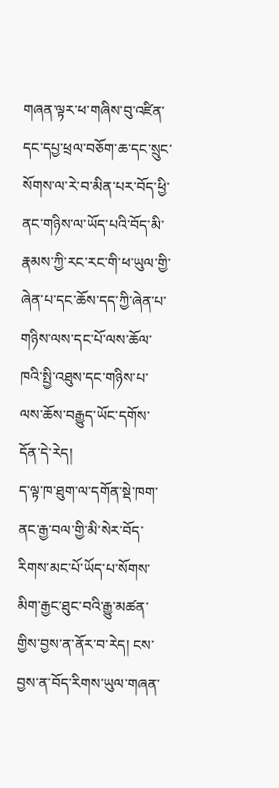གཞན་ལྟར་ཕ་གཞིས་བུ་འཛིན་དང་དཔྱ་ཕྲལ་བཅོག་ཆ་དང་སྲུང་སོགས་ལ་རེ་བ་མིན་པར་བོད་ཕྱི་ནང་གཉིས་ལ་ཡོད་པའི་བོད་མི་རྣམས་ཀྱི་རང་རང་གི་ཕ་ཡུལ་གྱི་ཞེན་པ་དང་ཆོས་དད་ཀྱི་ཞེན་པ་གཉིས་ལས་དང་པོ་ལས་ཆོལ་ཁའི་སྤྱི་འཐུས་དང་གཉིས་པ་ལས་ཆོས་བརྒྱུད་ཡོང་དགོས་དོན་དེ་རེད།
ད་ལྟ་ཁ་ཐུག་ལ་དགོན་སྡེ་ཁག་ནང་རྒྱ་བལ་གྱི་མི་སེར་བོད་རིགས་མང་པོ་ཡོད་པ་སོགས་མིག་རྒྱང་ཐུང་བའི་རྒྱུ་མཚན་གྱིས་བྱས་ན་ནོར་བ་རེད། ངས་བྱས་ན་བོད་རིགས་ཡུལ་གཞན་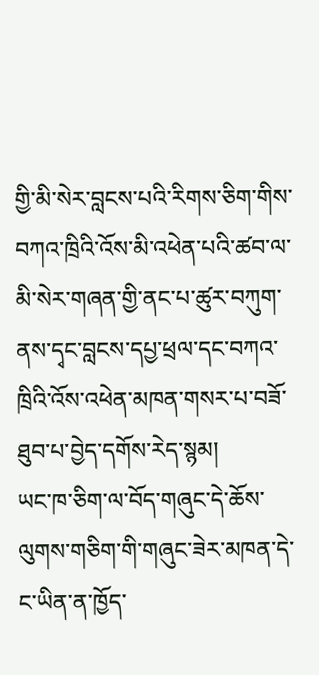གྱི་མི་སེར་བླངས་པའི་རིགས་ཅིག་གིས་བཀའ་ཁྲིའི་འོས་མི་འཕེན་པའི་ཚབ་ལ་མི་སེར་གཞན་གྱི་ནང་པ་ཚུར་བཀུག་ནས་དྭང་བླངས་དཔྱ་ཕྲལ་དང་བཀའ་ཁྲིའི་འོས་འཕེན་མཁན་གསར་པ་བཟོ་ཐུབ་པ་བྱེད་དགོས་རེད་སྙམ།
ཡང་ཁ་ཅིག་ལ་བོད་གཞུང་དེ་ཆོས་ལུགས་གཅིག་གི་གཞུང་ཟེར་མཁན་དེ་ང་ཡིན་ན་ཁྱོད་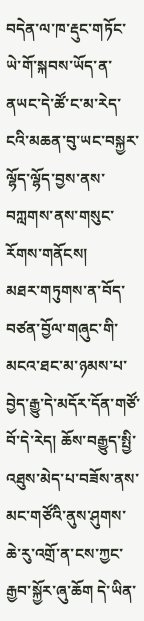བདེན་ལ་ཁ་རྡུང་གཏོང་ཡེ་གོ་སྐབས་ཡོད་ན་ནཡང་དེ་ཚོ་ང་མ་རེད་ངའི་མཆན་བུ་ཡང་བསྐྱར་ལྷོད་ལྷོད་བྱས་ནས་བཀླགས་ནས་གསུང་རོགས་གནོངས།
མཐར་གཏུགས་ན་བོད་བཙན་བྱོལ་གཞུང་གི་མངའ་ཐང་མ་ཉམས་པ་བྱེད་རྒྱུ་དེ་མདོར་དོན་གཙོ་བོ་དེ་རེད། ཆོས་བརྒྱུད་སྤྱི་འཐུས་མེད་པ་བཟོས་ནས་མང་གཙོའི་ནུས་ཤུགས་ཆེ་རུ་འགྲོ་ན་ངས་ཀྱང་རྒྱབ་སྐྱོར་ཞུ་ཆོག དེ་ཡིན་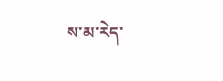ས་མ་རེད་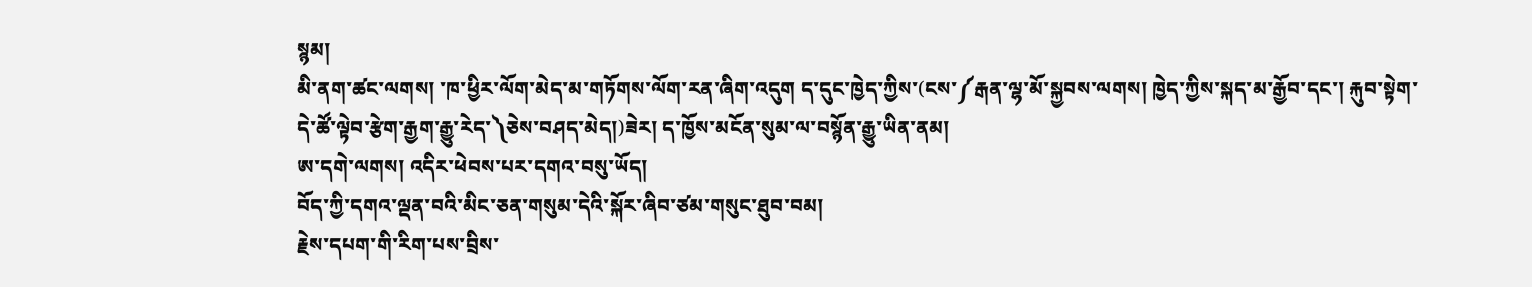སྙམ།
མི་ནག་ཚང་ལགས། ་ཁ་ཕྱིར་ལོག་མེད་མ་གཏོགས་ལོག་རན་ཞིག་འདུག ད་དུང་ཁྱེད་ཀྱིས་(ངས་༼རྒན་ལྷ་མོ་སྐྱབས་ལགས། ཁྱེད་ཀྱིས་སྐད་མ་རྒྱོབ་དང་། རྐུབ་སྟེག་དེ་ཚོ་ལྟེབ་རྩེག་རྒྱག་རྒྱུ་རེད་༽ཅེས་བཤད་མེད།)ཟེར། ད་ཁྱོས་མངོན་སུམ་ལ་བསྙོན་རྒྱུ་ཡིན་ནམ།
ཨ་དགེ་ལགས། འདིར་ཕེབས་པར་དགའ་བསུ་ཡོད།
བོད་ཀྱི་དགའ་ལྡན་བའི་མིང་ཅན་གསུམ་དེའི་སྐོར་ཞིབ་ཙམ་གསུང་ཐུབ་བམ།
རྗེས་དཔག་གི་རིག་པས་བྲིས་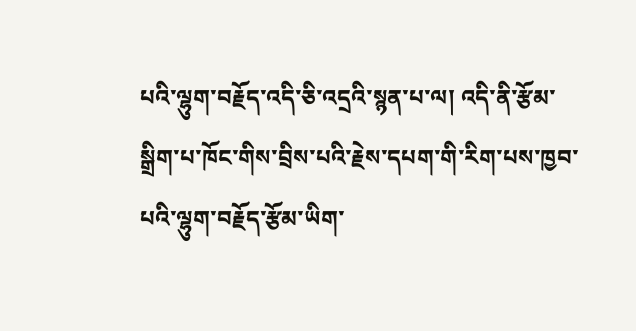པའི་ལྷུག་བརྗོད་འདི་ཅི་འདྲའི་སྙན་པ་ལ། འདི་ནི་རྩོམ་སྒྲིག་པ་ཁོང་གིས་བྲིས་པའི་རྗེས་དཔག་གི་རིག་པས་ཁྱབ་པའི་ལྷུག་བརྗོད་རྩོམ་ཡིག་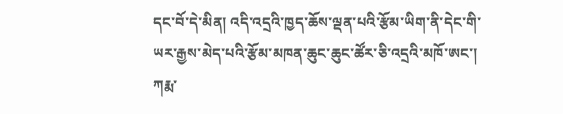དང་བོ་དེ་མིན། འདི་འདྲའི་ཁྱད་ཆོས་ལྡན་པའི་རྩོམ་ཡིག་ནི་དེང་གི་ཡར་རྒྱས་མེད་པའི་རྩོམ་མཁན་ཆུང་ཆུང་ཚོར་ཅི་འདྲའི་མཁོ་ཨང་།
ཀརྨ་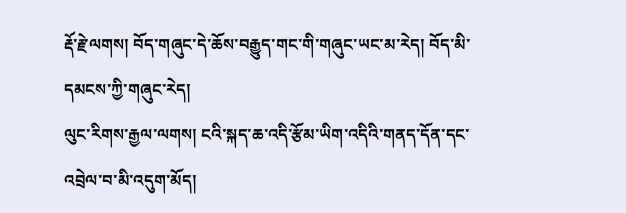རྡོ་རྗེ་ལགས། བོད་གཞུང་དེ་ཆོས་བརྒྱུད་གང་གི་གཞུང་ཡང་མ་རེད། བོད་མི་དམངས་ཀྱི་གཞུང་རེད།
ལུང་རིགས་རྒྱལ་ལགས། ངའི་སྐད་ཆ་འདི་རྩོམ་ཡིག་འདིའི་གནད་དོན་དང་འབྲེལ་བ་མི་འདུག་མོད།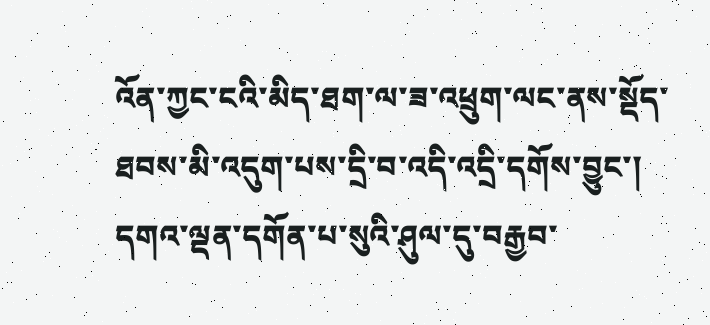འོན་ཀྱང་ངའི་མིད་ཐག་ལ་ཟ་འཕྲུག་ལང་ནས་སྡོད་ཐབས་མི་འདུག་པས་དྲི་བ་འདི་འདྲི་དགོས་བྱུང་། དགའ་ལྡན་དགོན་པ་སུའི་ཤུལ་དུ་བརྒྱབ་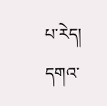པ་རེད། དགའ་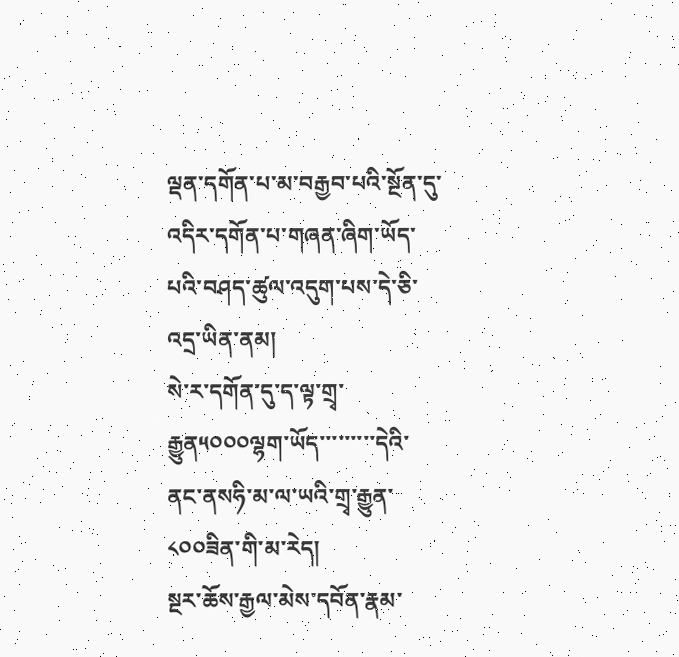ལྡན་དགོན་པ་མ་བརྒྱབ་པའི་སྔོན་དུ་འདིར་དགོན་པ་གཞན་ཞིག་ཡོད་པའི་བཤད་ཚུལ་འདུག་པས་དེ་ཅི་འདྲ་ཡིན་ནམ།
སེ་ར་དགོན་དུ་ད་ལྟ་གྲྭ་རྒྱུན༥༠༠༠ལྷག་ཡོད་་་་་་་་་དེའི་ནང་ནསཧི་མ་ལ་ཡའི་གྲྭ་རྒྱུན་༨༠༠ཟིན་གི་མ་རེད།
སྔར་ཆོས་རྒྱལ་མེས་དབོན་རྣམ་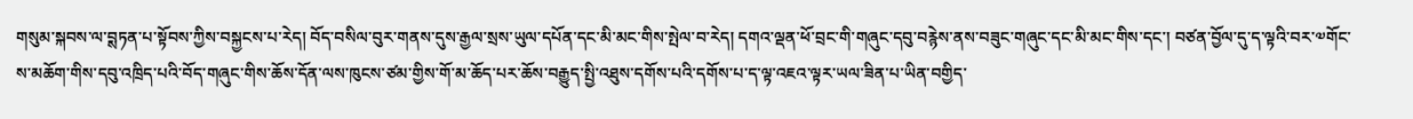གསུམ་སྐབས་ལ་བྶཏན་པ་སྟོབས་ཀྱིས་བསྐྱངས་པ་རེད། བོད་བསིལ་བུར་གནས་དུས་རྒྱལ་སྲས་ཡུལ་དཔོན་དང་མི་མང་གིས་སྤེལ་བ་རེད། དགའ་ལྡན་ཕོ་བྲང་གི་གཞུང་དབུ་བརྙེས་ནས་བཟུང་གཞུང་དང་མི་མང་གིས་དང་། བཙན་བྱོལ་དུ་ད་ལྟའི་བར་༧གོང་ས་མཆོག་གིས་དབུ་འཁྲིད་པའི་བོད་གཞུང་གིས་ཆོས་དོན་ལས་ཁུངས་ཙམ་གྱིས་གོ་མ་ཆོད་པར་ཆོས་བརྒྱུད་སྤྱི་འཐུས་དགོས་པའི་དགོས་པ་ད་ལྟ་འཇའ་ལྟར་ཡལ་ཟིན་པ་ཡིན་བགྱིད་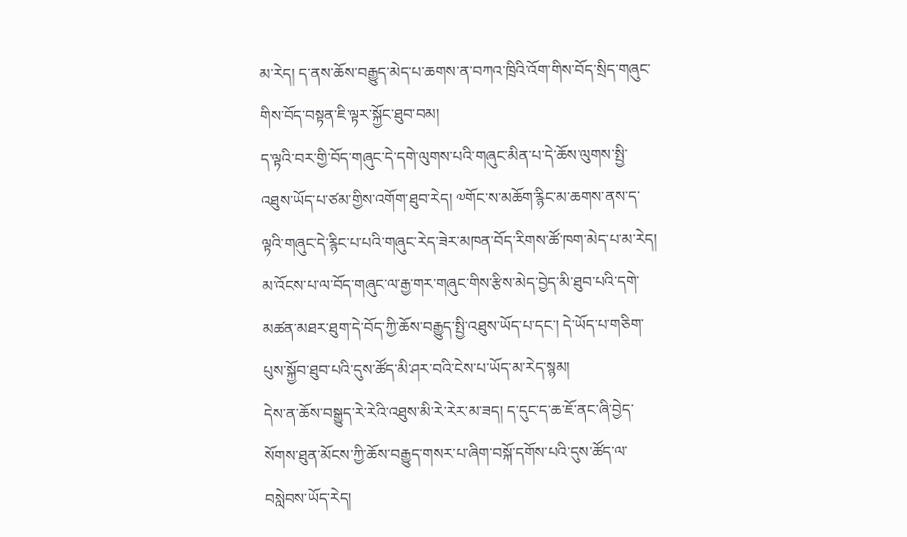མ་རེད། ད་ནས་ཆོས་བརྒྱུད་མེད་པ་ཆགས་ན་བཀའ་ཁྲིའི་འོག་གིས་བོད་སྲིད་གཞུང་གིས་བོད་བསྟན་ཇི་ལྟར་སྐྱོང་ཐུབ་བམ།
ད་ལྟའི་བར་གྱི་བོད་གཞུང་དེ་དགེ་ལུགས་པའི་གཞུང་མིན་པ་དེ་ཆོས་ལུགས་སྤྱི་འཐུས་ཡོད་པ་ཙམ་གྱིས་འགོག་ཐུབ་རེད། ༧གོང་ས་མཆོག་རྙིང་མ་ཆགས་ནས་ད་ལྟའི་གཞུང་དེ་རྙིང་པ་པའི་གཞུང་རེད་ཟེར་མཁན་བོད་རིགས་ཚོ་ཁག་མེད་པ་མ་རེད།
མ་འོངས་པ་ལ་བོད་གཞུང་ལ་རྒྱ་གར་གཞུང་གིས་རྩིས་མེད་བྱེད་མི་ཐུབ་པའི་དགེ་མཚན་མཐར་ཐུག་དེ་བོད་ཀྱི་ཆོས་བརྒྱུད་སྤྱི་འཐུས་ཡོད་པ་དང་། དེ་ཡོད་པ་གཅིག་པུས་སྐྱོབ་ཐུབ་པའི་དུས་ཚོད་མི་ཤར་བའི་ངེས་པ་ཡོད་མ་རེད་སྙམ།
དེས་ན་ཆོས་བསྒྱུད་རེ་རེའི་འཐུས་མི་རེ་རེར་མ་ཟད། ད་དུང་ད་ཆ་ཇོ་ནང་ཞི་བྱེད་སོགས་ཐུན་མོངས་ཀྱི་ཆོས་བརྒྱུད་གསར་པ་ཞིག་བསྐོ་དགོས་པའི་དུས་ཚོད་ལ་བསླེབས་ཡོད་རེད།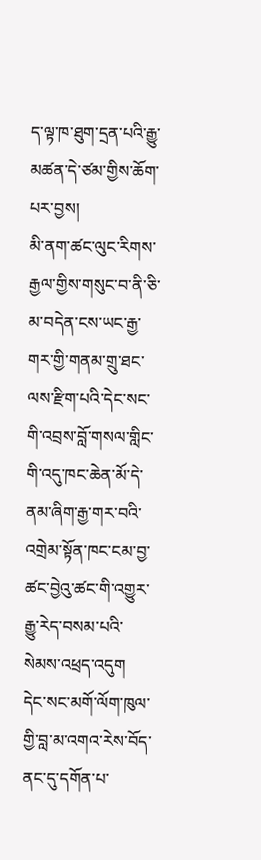ད་ལྟ་ཁ་ཐུག་དྲན་པའི་རྒྱུ་མཚན་དེ་ཙམ་གྱིས་ཆོག་པར་བྱས།
མི་ནག་ཚང་ལུང་རིགས་རྒྱལ་གྱིས་གསུང་བ་ནི་ཅི་མ་བདེན་ངས་ཡང་རྒྱ་གར་གྱི་གནམ་གྲུ་ཐང་ལས་རྫིག་པའི་དེང་སང་གི་འབྲས་བློ་གསལ་གླིང་གི་འདུ་ཁང་ཆེན་མོ་དེ་ནམ་ཞིག་རྒྱ་གར་བའི་འགྲེམ་སྟོན་ཁང་ངམ་བྱ་ཚང་བྱེའུ་ཚང་གི་འགྱུར་རྒྱུ་རེད་བསམ་པའི་སེམས་འཕྲད་འདུག
དེང་སང་མགོ་ལོག་ཁུལ་གྱི་བླ་མ་འགའ་རེས་བོད་ནང་དུ་དགོན་པ་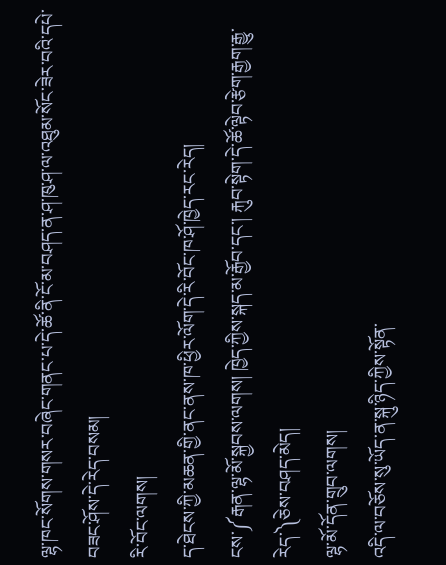ལྷ་ཁང་སོགས་གསར་བཞེང་གནང་པ་དེ་ཚོ་ནི་ངོ་མ་བཤད་ན་ཤ་ཁུ་ཤ་ལ་འཐུམ་སོང་ཟེར་བའི་དཔེ་བཟང་ཤོས་དེ་རེད་བསམ།
རི་བོང་ལགས།
ད་ཐེངས་ཀྱི་མཆན་གྱི་ནང་ནས་ཁ་ཕྱིར་ལོག་དེ་རི་བོང་ཁ་ཤོ་ཁྱེད་རང་རེད།
ངས་༼རྒན་ལྷ་མོ་སྐྱབས་ལགས། ཁྱེད་ཀྱིས་སྐད་མ་རྒྱོབ་དང་། རྐུབ་སྟེག་དེ་ཚོ་ལྟེབ་རྩེག་རྒྱག་རྒྱུ་རེད་༽ཅེས་བཤད་མེད།
ལྷ་མོ་དོན་གྲུབ་ལགས།
འདི་ལ་བཅོས་སུ་ཡོད་ན་སྐུ་ཉིད་ཀྱིས་སྟོན་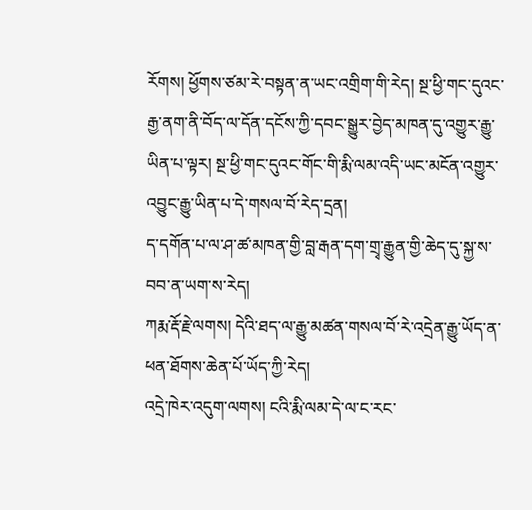རོགས། ཕྱོགས་ཙམ་རེ་བསྟན་ན་ཡང་འགྲིག་གི་རེད། སྔ་ཕྱི་གང་དུའང་རྒྱ་ནག་ནི་བོད་ལ་དོན་དངོས་ཀྱི་དབང་སྒྱུར་བྱེད་མཁན་དུ་འགྱུར་རྒྱུ་ཡིན་པ་ལྟར། སྔ་ཕྱི་གང་དུའང་གོང་གི་རྨི་ལམ་འདི་ཡང་མངོན་འགྱུར་འབྱུང་རྒྱུ་ཡིན་པ་དེ་གསལ་བོ་རེད་དྲན།
ད་དགོན་པ་ལ་ཤ་ཚ་མཁན་གྱི་བླ་རྒན་དག་གྲྭ་རྒྱུན་གྱི་ཆེད་དུ་སྐྱ་ས་བབ་ན་ཡག་ས་རེད།
ཀརྨ་རྡོ་རྗེ་ལགས། དེའི་ཐད་ལ་རྒྱུ་མཚན་གསལ་བོ་རེ་འདྲེན་རྒྱུ་ཡོད་ན་ཕན་ཐོགས་ཆེན་པོ་ཡོད་ཀྱི་རེད།
འདྲེ་ཁེར་འདུག་ལགས། ངའི་རྨི་ལམ་དེ་ལ་ང་རང་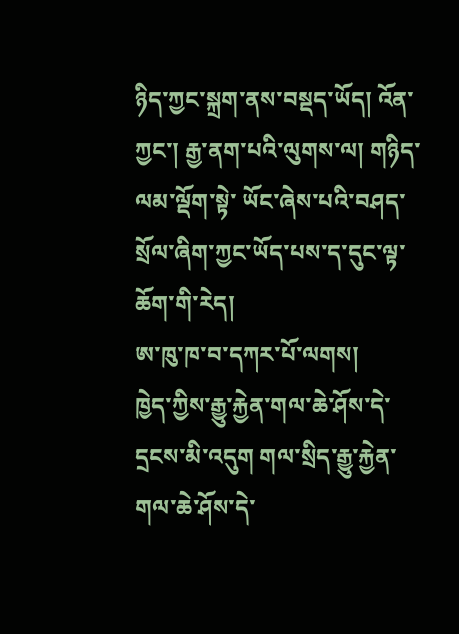ཉིད་ཀྱང་སྐྲག་ནས་བསྡད་ཡོད། འོན་ཀྱང་། རྒྱ་ནག་པའི་ལུགས་ལ། གཉིད་ལམ་ལྡོག་སྟེ་ ཡོང་ཞེས་པའི་བཤད་སྲོལ་ཞིག་ཀྱང་ཡོད་པས་ད་དུང་ལྟ་ཆོག་གི་རེད།
ཨ་ཁུ་ཁ་བ་དཀར་པོ་ལགས།
ཁྱེད་ཀྱིས་རྒྱུ་རྐྱེན་གལ་ཆེ་ཤོས་དེ་དྲངས་མི་འདུག གལ་སྲིད་རྒྱུ་རྐྱེན་གལ་ཆེ་ཤོས་དེ་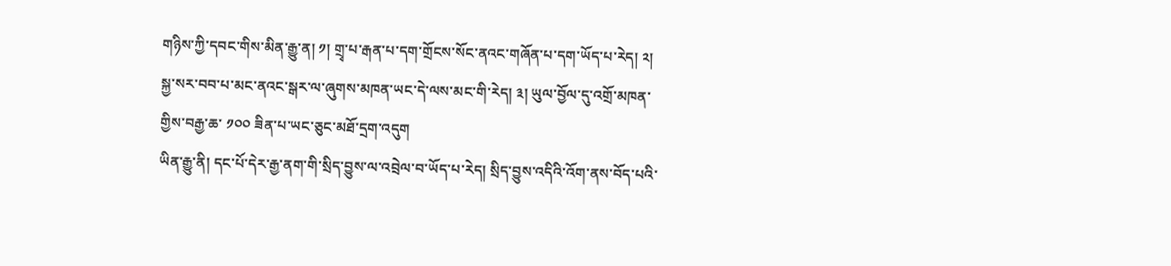གཉིས་ཀྱི་དབང་གིས་མིན་རྒྱུ་ན། ༡། གྲྭ་པ་རྒན་པ་དག་གྲོངས་སོང་ནའང་གཞོན་པ་དག་ཡོད་པ་རེད། ༢། སྐྱ་སར་བབ་པ་མང་ནའང་སྒར་ལ་ཞུགས་མཁན་ཡང་དེ་ལས་མང་གི་རེད། ༣། ཡུལ་བྱོལ་དུ་འགྲོ་མཁན་གྱིས་བརྒྱ་ཆ་ ༡༠༠ ཟིན་པ་ཡང་ཅུང་མཐོ་དྲག་འདུག
ཡིན་རྒྱུ་ནི། དང་པོ་དེར་རྒྱ་ནག་གི་སྲིད་བྱུས་ལ་འབྲེལ་བ་ཡོད་པ་རེད། སྲིད་བྱུས་འདིའི་འོག་ནས་བོད་པའི་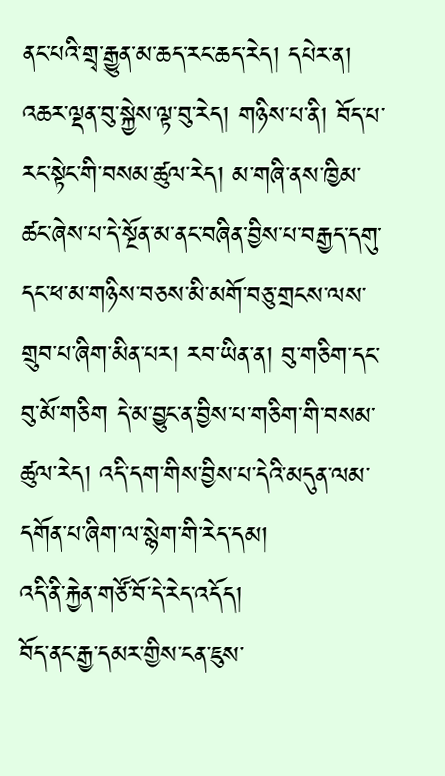ནང་པའི་གྲྭ་རྒྱུན་མ་ཆད་རང་ཆད་རེད། དཔེར་ན། འཆར་ལྡན་བུ་སྐྱེས་ལྟ་བུ་རེད། གཉིས་པ་ནི། བོད་པ་རང་སྟེང་གི་བསམ་ཚུལ་རེད། མ་གཞི་ནས་ཁྱིམ་ཚང་ཞེས་པ་དེ་སྔོན་མ་ནང་བཞིན་བྱིས་པ་བརྒྱད་དགུ་དང་ཕ་མ་གཉིས་བཅས་མི་མགོ་བཅུ་གྲངས་ལས་གྲུབ་པ་ཞིག་མིན་པར། རབ་ཡིན་ན། བུ་གཅིག་དང་བུ་མོ་གཅིག དེ་མ་བྱུང་ན་བྱིས་པ་གཅིག་གི་བསམ་ཚུལ་རེད། འདི་དག་གིས་བྱིས་པ་དེའི་མདུན་ལམ་དགོན་པ་ཞིག་ལ་སྙེག་གི་རེད་དམ།
འདི་ནི་རྐྱེན་གཙོ་བོ་དེ་རེད་འདོད།
བོད་ནང་རྒྱ་དམར་གྱིས་ངན་ཇུས་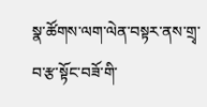སྣ་ཚོགས་ལག་ལེན་བསྟར་ནས་གྲྭ་བ་རྩ་སྟོང་བཟོ་གི་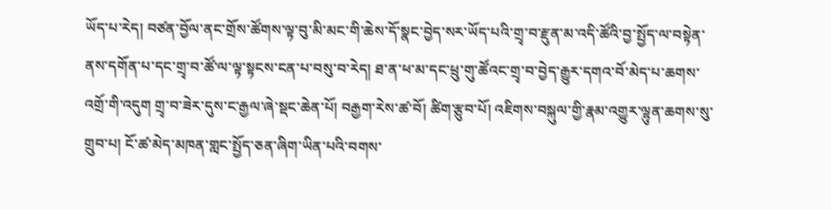ཡོད་པ་རེད། བཙན་བྱོལ་ནང་གྲོས་ཚོགས་ལྟ་བུ་མི་མང་གི་ཆེས་དོ་སྣང་བྱེད་སར་ཡོད་པའི་གྲྭ་བ་རྫུན་མ་འདི་ཚོའི་བྱ་སྤྱོད་ལ་བསྟེན་ནས་དགོན་པ་དང་གྲྭ་བ་ཚོ་ལ་ལྟ་སྟངས་ངན་པ་བསུ་བ་རེད། ཐ་ན་ཕ་མ་དང་ཕྲུ་གུ་ཚོའང་གྲྭ་བ་བྱེད་རྒྱུར་དགའ་བོ་མེད་པ་ཆགས་འགྲོ་གི་འདུག གྲྭ་བ་ཟེར་དུས་ང་རྒྱལ་ཞེ་སྡང་ཆེན་པོ། བརྒྱག་རེས་ཚ་བོ། ཚིག་རྩུབ་པོ། འཇིགས་བསྐུལ་གྱི་རྣམ་འགྱུར་ལྷུན་ཆགས་སུ་གྲུབ་པ། ངོ་ཚ་མེད་མཁན་གླང་སྤྱོད་ཅན་ཞིག་ཡིན་པའི་བགས་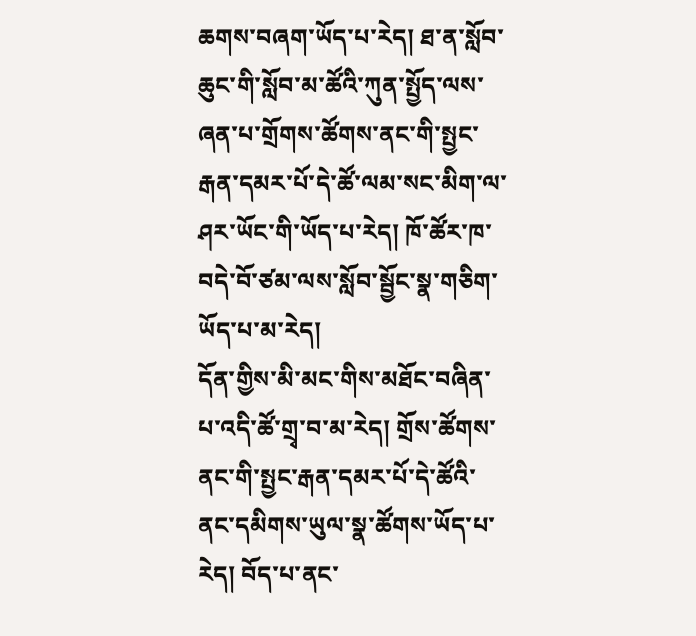ཆགས་བཞག་ཡོད་པ་རེད། ཐ་ན་སློབ་ཆུང་གི་སློབ་མ་ཚོའི་ཀུན་སྤྱོད་ལས་ཞན་པ་གྲོགས་ཚོགས་ནང་གི་སྤྱང་རྒན་དམར་པོ་དེ་ཚོ་ལམ་སང་མིག་ལ་ཤར་ཡོང་གི་ཡོད་པ་རེད། ཁོ་ཚོར་ཁ་བདེ་བོ་ཙམ་ལས་སློབ་སྦྱོང་སྣ་གཅིག་ཡོད་པ་མ་རེད།
དོན་གྱིས་མི་མང་གིས་མཐོང་བཞིན་པ་འདི་ཚོ་གྲྭ་བ་མ་རེད། གྲོས་ཚོགས་ནང་གི་སྤྱང་རྒན་དམར་པོ་དེ་ཚོའི་ནང་དམིགས་ཡུལ་སྣ་ཚོགས་ཡོད་པ་རེད། བོད་པ་ནང་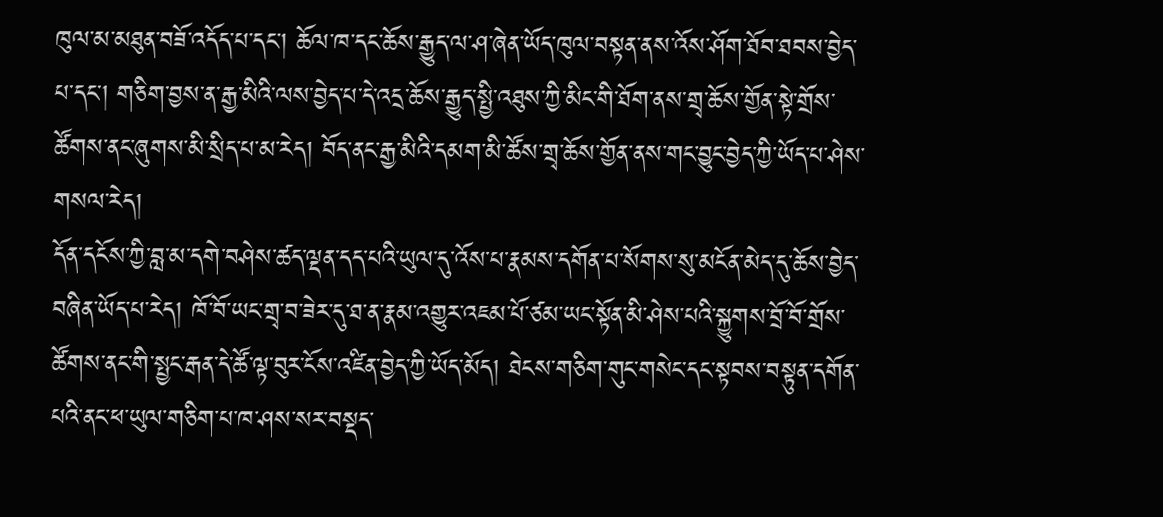ཁུལ་མ་མཐུན་བཟོ་འདོད་པ་དང་། ཆོལ་ཁ་དང་ཆོས་རྒྱུད་ལ་ཤ་ཞེན་ཡོད་ཁུལ་བསྟན་ནས་འོས་ཤོག་ཐོབ་ཐབས་བྱེད་པ་དང་། གཅིག་བྱས་ན་རྒྱ་མིའི་ལས་བྱེད་པ་དེ་འདྲ་ཆོས་རྒྱུད་སྤྱི་འཐུས་ཀྱི་མིང་གི་ཐོག་ནས་གྲྭ་ཆོས་གྱོན་སྟེ་གྲོས་ཚོགས་ནང་ཞུགས་མི་སྲིད་པ་མ་རེད། བོད་ནང་རྒྱ་མིའི་དམག་མི་ཚོས་གྲྭ་ཆོས་གྱོན་ནས་གང་བྱུང་བྱེད་ཀྱི་ཡོད་པ་ཤེས་གསལ་རེད།
དོན་དངོས་ཀྱི་བླ་མ་དགེ་བཤེས་ཚད་ལྡན་དད་པའི་ཡུལ་དུ་འོས་པ་རྣམས་དགོན་པ་སོགས་སུ་མངོན་མེད་དུ་ཆོས་བྱེད་བཞིན་ཡོད་པ་རེད། ཁོ་བོ་ཡང་གྲྭ་བ་ཟེར་དུ་ཐ་ན་རྣམ་འགྱུར་འཇམ་པོ་ཙམ་ཡང་སྟོན་མི་ཤེས་པའི་སྐྱུགས་བྲོ་བོ་གྲོས་ཚོགས་ནང་གི་སྤྱང་རྒན་དེ་ཚོ་ལྟ་བུར་ངོས་འཛིན་བྱེད་ཀྱི་ཡོད་མོད། ཐེངས་གཅིག་གུང་གསེང་དང་སྟབས་བསྟུན་དགོན་པའི་ནང་ཕ་ཡུལ་གཅིག་པ་ཁ་ཤས་སར་བསྡད་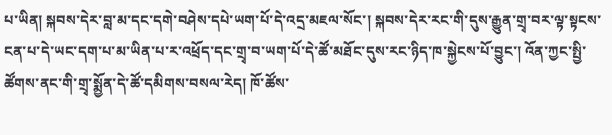པ་ཡིན། སྐབས་དེར་བླ་མ་དང་དགེ་བཤེས་དཔེ་ཡག་པོ་དེ་འདྲ་མཇལ་སོང་། སྐབས་དེར་རང་གི་དུས་རྒྱུན་གྲྭ་བར་ལྟ་སྟངས་ངན་པ་དེ་ཡང་དག་པ་མ་ཡིན་པ་ར་འཕྲོད་དང་གྲྭ་བ་ཡག་པོ་དེ་ཚོ་མཐོང་དུས་རང་ཉིད་ཁ་སྐྱེངས་པོ་བྱུང་། འོན་ཀྱང་སྤྱི་ཚོགས་ནང་གི་གྲྭ་སྨྱོན་དེ་ཚོ་དམིགས་བསལ་རེད། ཁོ་ཚོས་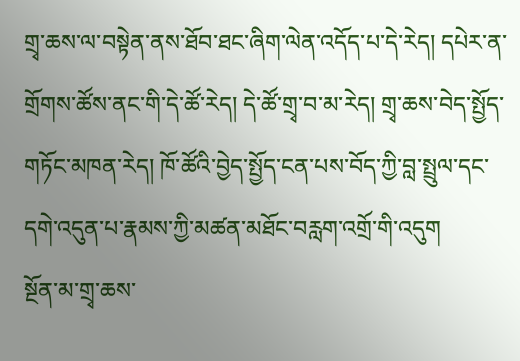གྲྭ་ཆས་ལ་བསྟེན་ནས་ཐོབ་ཐང་ཞིག་ལེན་འདོད་པ་དེ་རེད། དཔེར་ན་གྲོགས་ཚོས་ནང་གི་དེ་ཚོ་རེད། དེ་ཚོ་གྲྭ་བ་མ་རེད། གྲྭ་ཆས་བེད་སྤྱོད་གཏོང་མཁན་རེད། ཁོ་ཚོའི་བྱེད་སྤྱོད་ངན་པས་བོད་ཀྱི་བླ་སྤྲུལ་དང་དགེ་འདུན་པ་རྣམས་ཀྱི་མཚན་མཐོང་བརླག་འགྲོ་གི་འདུག
སྔོན་མ་གྲྭ་ཆས་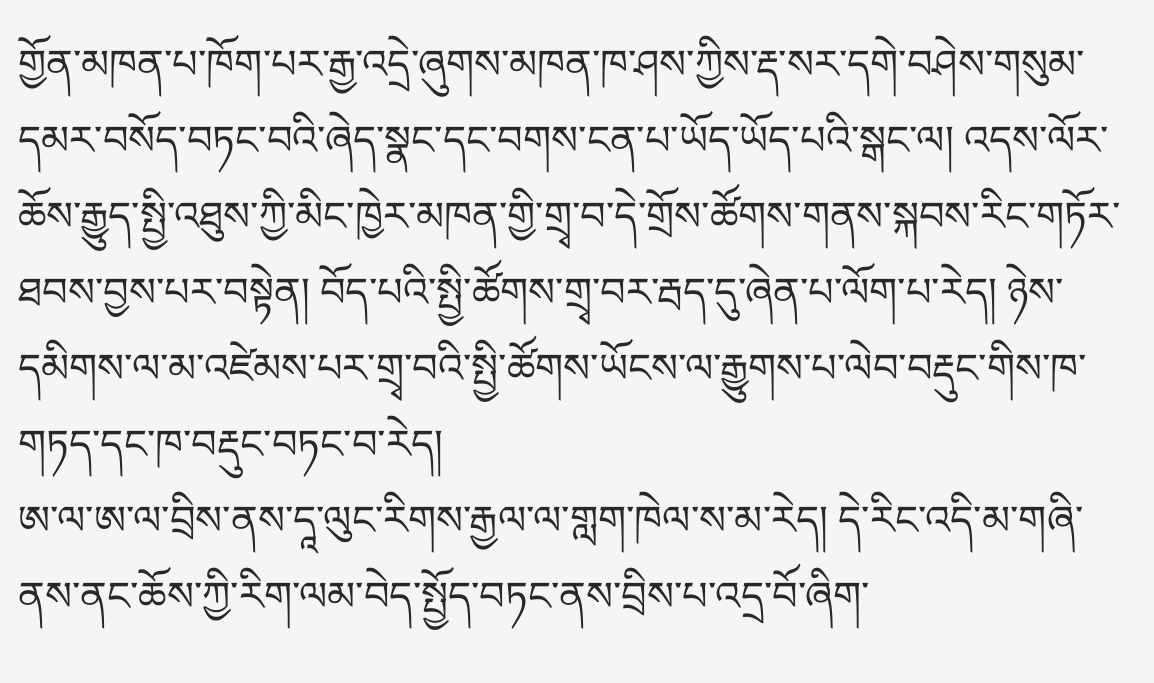གྱོན་མཁན་པ་ཁོག་པར་རྒྱ་འདྲེ་ཞུགས་མཁན་ཁ་ཤས་ཀྱིས་རྡ་སར་དགེ་བཤེས་གསུམ་དམར་བསོད་བཏང་བའི་ཞེད་སྣང་དང་བགས་ངན་པ་ཡོད་ཡོད་པའི་སྒང་ལ། འདས་ལོར་ཆོས་རྒྱུད་སྤྱི་འཐུས་ཀྱི་མིང་ཁྱེར་མཁན་གྱི་གྲྭ་བ་དེ་གྲོས་ཚོགས་གནས་སྐབས་རིང་གཏོར་ཐབས་བྱས་པར་བསྟེན། བོད་པའི་སྤྱི་ཚོགས་གྲྭ་བར་རྦད་དུ་ཞེན་པ་ལོག་པ་རེད། ཉེས་དམིགས་ལ་མ་འཛེམས་པར་གྲྭ་བའི་སྤྱི་ཚོགས་ཡོངས་ལ་རྒྱུགས་པ་ལེབ་བརྡུང་གིས་ཁ་གཏད་དང་ཁ་བརྡུང་བཏང་བ་རེད།
ཨ་ལ་ཨ་ལ་བྲིས་ནས་དཱ་ལུང་རིགས་རྒྱལ་ལ་གླག་ཁེལ་ས་མ་རེད། དེ་རིང་འདི་མ་གཞི་ནས་ནང་ཆོས་ཀྱི་རིག་ལམ་བེད་སྤྱོད་བཏང་ནས་བྲིས་པ་འདྲ་བོ་ཞིག་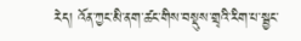རེད། འོན་ཀྱང་མི་ནག་ཚང་གིས་བསྡུས་གྲྭའི་རིག་པ་སྦྱང་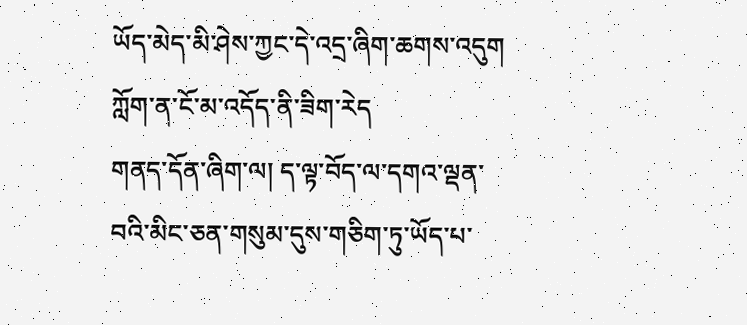ཡོད་མེད་མི་ཤེས་ཀྱང་དེ་འདྲ་ཞིག་ཆགས་འདུག ཀློག་ན་ངོ་མ་འདོད་ནི་ཟིག་རེད
གནད་དོན་ཞིག་ལ། ད་ལྟ་བོད་ལ་དགའ་ལྡན་བའི་མིང་ཅན་གསུམ་དུས་གཅིག་ཏུ་ཡོད་པ་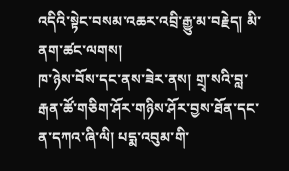འདིའི་སྟེང་བསམ་འཆར་འབྲི་རྒྱུ་མ་བརྗེད། མི་ནག་ཚང་ལགས།
ཁ་ཉེས་བོས་དང་ནས་ཟེར་ནས། གྲྭ་སའི་བླ་རྒན་ཚོ་གཅིག་ཤོར་གཉིས་ཤོར་བྱས་ཐོན་དང་ན་དཀའ་ཞི་ལི། པདྨ་འབུམ་གི་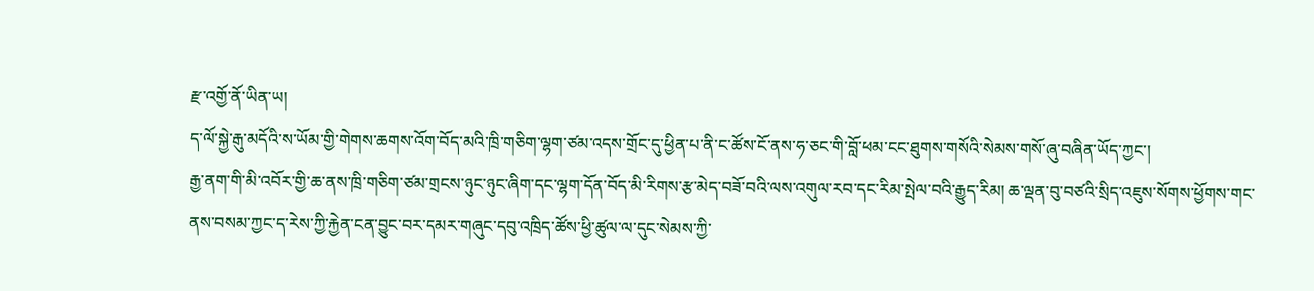རྫ་འགྱོ་ནོ་ཡིན་ཡ།
ད་ལོ་སྐྱེ་རྒུ་མདོའི་ས་ཡོམ་གྱི་གེགས་ཆགས་འོག་བོད་མའི་ཁྲི་གཅིག་ལྷག་ཙམ་འདས་གྲོང་དུ་ཕྱིན་པ་ནི་ང་ཚོས་ངོ་ནས་ཧ་ཅང་གི་བློ་ཕམ་ངང་ཐུགས་གསོའི་སེམས་གསོ་ཞུ་བཞིན་ཡོད་ཀྱང་།
རྒྱ་ནག་གི་མི་འབོར་གྱི་ཆ་ནས་ཁྲི་གཅིག་ཙམ་གྲངས་ཉུང་ཉུང་ཞིག་དང་ལྷག་དོན་བོད་མི་རིགས་རྩ་མེད་བཟོ་བའི་ལས་འགུལ་རབ་དང་རིམ་སྤེལ་བའི་རྒྱུད་རིམ། ཆ་ལྡན་བུ་བཙའི་སྲིད་འཇུས་སོགས་ཕྱོགས་གང་ནས་བསམ་ཀྱང་ད་རེས་ཀྱི་རྐྱེན་ངན་བྱུང་བར་དམར་གཞུང་དབུ་འཁྲིད་ཚོས་ཕྱི་ཚུལ་ལ་དུང་སེམས་ཀྱི་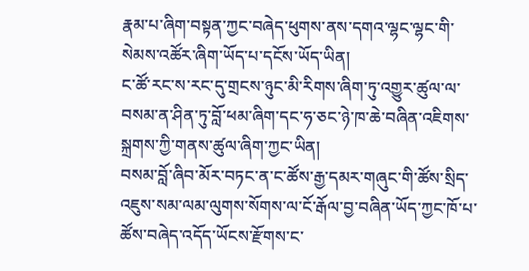རྣམ་པ་ཞིག་བསྟན་ཀྱང་བཞེད་ཕུགས་ནས་དགའ་ལྷང་ལྷང་གི་སེམས་འཚོར་ཞིག་ཡོད་པ་དངོས་ཡོད་ཡིན།
ང་ཚོ་རང་ས་རང་དུ་གྲངས་ཉུང་མི་རིགས་ཞིག་ཏུ་འགྱུར་ཚུལ་ལ་བསམ་ན་ཤིན་ཏུ་བློ་ཕམ་ཞིག་དང་ཧ་ཅང་ཉེ་ཁ་ཆེ་བཞིན་འཇིགས་སྐྲགས་ཀྱི་གནས་ཚུལ་ཞིག་ཀྱང་ཡིན།
བསམ་བློ་ཞིབ་མོར་བཏང་ན་ང་ཚོས་རྒྱ་དམར་གཞུང་གི་ཚོས་སྲིད་འཇུས་སམ་ལམ་ལུགས་སོགས་ལ་ངོ་རྒོལ་བྱ་བཞིན་ཡོད་ཀྱང་ཁོ་པ་ཚོས་བཞེད་འདོད་ཡོངས་རྫོགས་ང་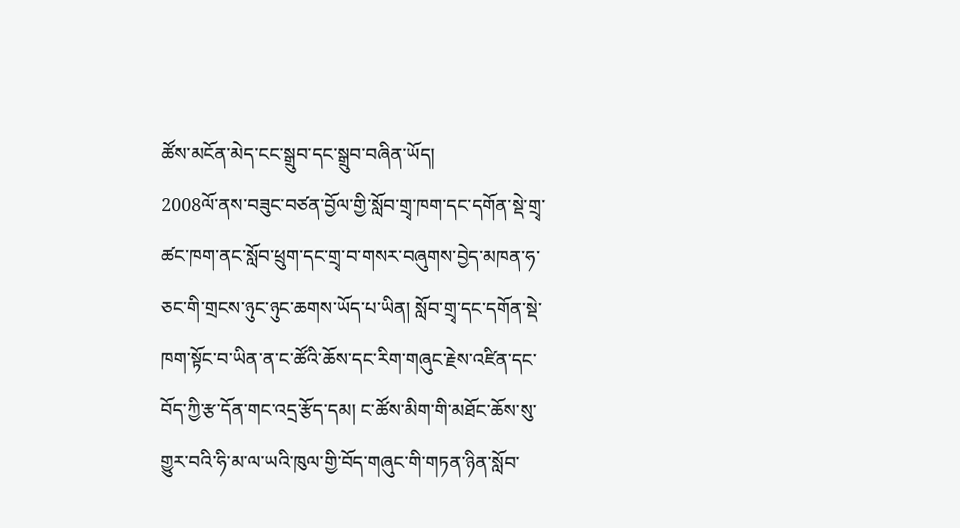ཚོས་མངོན་མེད་ངང་སྒྲུབ་དང་སྒྲུབ་བཞིན་ཡོད།
2008ལོ་ནས་བཟུང་བཙན་བྱོལ་གྱི་སློབ་གྲྭ་ཁག་དང་དགོན་སྡེ་གྲྭ་ཚང་ཁག་ནང་སློབ་ཕྲུག་དང་གྲྭ་བ་གསར་བཞུགས་བྱེད་མཁན་ཧ་ཅང་གི་གྲངས་ཉུང་ཉུང་ཆགས་ཡོད་པ་ཡིན། སློབ་གྲྭ་དང་དགོན་སྡེ་ཁག་སྟོང་བ་ཡིན་ན་ང་ཚོའི་ཆོས་དང་རིག་གཞུང་རྗེས་འཛིན་དང་བོད་ཀྱི་རྩ་དོན་གང་འདྲ་རྩོད་དམ། ང་ཚོས་མིག་གི་མཐོང་ཆོས་སུ་གྱུར་བའི་ཧི་མ་ལ་ཡའི་ཁུལ་གྱི་བོད་གཞུང་གི་གཏན་ཉིན་སློབ་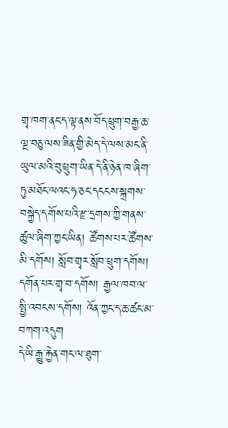གྲྭ་ཁག་ནང་ད་ལྟ་ནས་བོད་ཕྲུག་བརྒྱ་ཆ་ལྔ་བཅུ་ལས་ཟིན་གྱི་མེད་དེ་ལས་མང་ནི་ཡུལ་མའི་བུ་ཕྲུག་ཡིན་དེ་ནི་ཉེན་ཁ་ཞིག་ཏུ་མཐོང་ལའང་ཧ་ཅང་དངངས་སྐྲགས་བསྐྱེད་དགོས་པའི་རྫ་དྲགས་ཀྱི་གནས་ཚུལ་ཞིག་ཀྱང་ཡིན། ཚོགས་པར་ཚོགས་མི་དགོས། སློབ་གྲྭར་སློབ་ཕྲུག་དགོས། དགོན་པར་གྲྭ་བ་དགོས། རྒྱལ་ཁབ་ལ་སྤྱི་འབངས་དགོས། འོན་ཀྱང་ད་ཆ་ཚང་མ་བཀག་འདུག
དེ་ཡི་རྒྱུ་རྐྱེན་གང་ལ་ཐུག་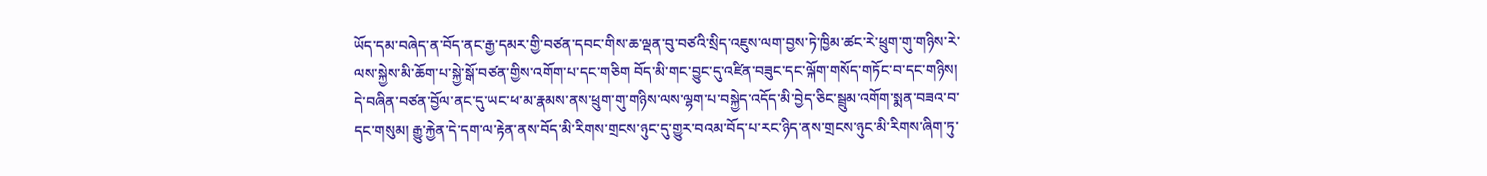ཡོད་དམ་བཞེད་ན་བོད་ནང་རྒྱ་དམར་གྱི་བཙན་དབང་གིས་ཆ་ལྡན་བུ་བཙའི་སྲིད་འཇུས་ལག་བྱས་ཏེ་ཁྱིམ་ཚང་རེ་ཕྲུག་གུ་གཉིས་རེ་ལས་སྐྱེས་མི་ཆོག་པ་སྐྱེ་སྒོ་བཙན་གྱིས་འགོག་པ་དང་གཅིག བོད་མི་གང་བྱུང་དུ་འཛིན་བཟུང་དང་ལྐོག་གསོད་གཏོང་བ་དང་གཉིས། དེ་བཞིན་བཙན་བྱོལ་ནང་དུ་ཡང་ཕ་མ་རྣམས་ནས་ཕྲུག་གུ་གཉིས་ལས་ལྷག་པ་བསྐྱེད་འདོད་མི་བྱེད་ཅིང་སྦྲུམ་འགོག་སྨན་བཟའ་བ་དང་གསུམ། རྒྱུ་རྐྱེན་དེ་དག་ལ་རྟེན་ནས་བོད་མི་རིགས་གྲངས་ཉུང་དུ་གྱུར་བའམ་བོད་པ་རང་ཉིད་ནས་གྲངས་ཉུང་མི་རིགས་ཞིག་ཏུ་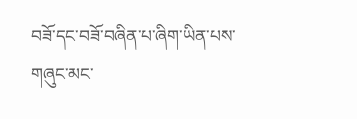བཟོ་དང་བཟོ་བཞིན་པ་ཞིག་ཡིན་པས་གཞུང་མང་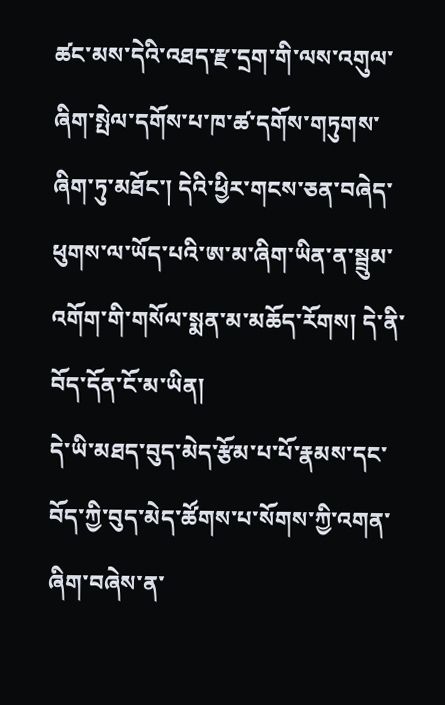ཚང་མས་དེའི་འཐད་རྫ་དྲག་གི་ལས་འགུལ་ཞིག་སྤེལ་དགོས་པ་ཁ་ཚ་དགོས་གཏུགས་ཞིག་ཏུ་མཐོང་། དེའི་ཕྱིར་གངས་ཅན་བཞེད་ཕུགས་ལ་ཡོད་པའི་ཨ་མ་ཞིག་ཡིན་ན་སྦྲུམ་འགོག་གི་གསོལ་སྨན་མ་མཆོད་རོགས། དེ་ནི་བོད་དོན་ངོ་མ་ཡིན།
དེ་ཡི་མཐད་བུད་མེད་རྩོམ་པ་པོ་རྣམས་དང་བོད་ཀྱི་བུད་མེད་ཚོགས་པ་སོགས་ཀྱི་འགན་ཞིག་བཞེས་ན་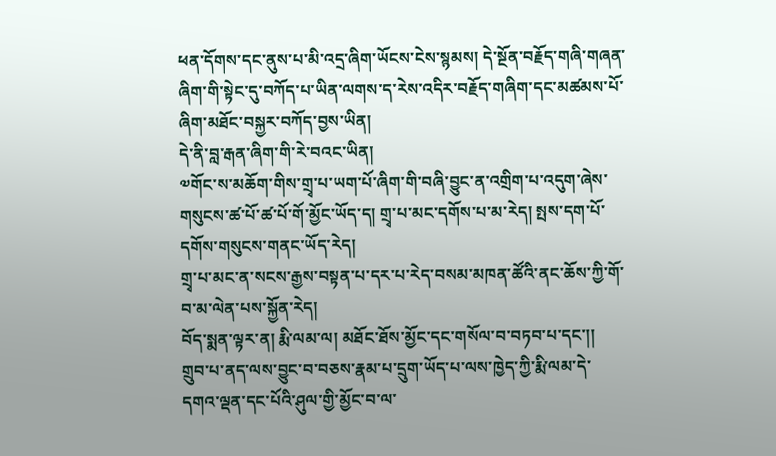ཕན་དོགས་དང་ནུས་པ་མི་འདྲ་ཞིག་ཡོངས་ངེས་སྙམས། དེ་སྔོན་བརྗོད་གཞི་གཞན་ཞིག་གི་སྟེང་དུ་བཀོད་པ་ཡིན་ལགས་ད་རེས་འདིར་བརྗོད་གཞིག་དང་མཚམས་པོ་ཞིག་མཐོང་བསྐྱར་བཀོད་བྱས་ཡིན།
དེ་ནི་བླ་རྒན་ཞིག་གི་རེ་བའང་ཡིན།
༧གོང་ས་མཆོག་གིས་གྲྭ་པ་ཡག་པོ་ཞིག་གི་བཞི་བྱུང་ན་འགྲིག་པ་འདུག་ཞེས་གསུངས་ཚ་པོ་ཚ་པོ་གོ་མྱོང་ཡོད་ད། གྲྭ་པ་མང་དགོས་པ་མ་རེད། སྤས་དག་པོ་དགོས་གསུངས་གནང་ཡོད་རེད།
གྲྭ་པ་མང་ན་སངས་རྒྱས་བསྟན་པ་དར་པ་རེད་བསམ་མཁན་ཚོའི་ནང་ཆོས་ཀྱི་གོ་བ་མ་ལེན་པས་སྐྱོན་རེད།
བོད་སྨན་ལྟར་ན། རྨི་ལམ་ལ། མཐོང་ཐོས་མྱོང་དང་གསོལ་བ་བཏབ་པ་དང་།།
གྲུབ་པ་ནད་ལས་བྱུང་བ་བཅས་རྣམ་པ་དྲུག་ཡོད་པ་ལས་ཁྱེད་ཀྱི་རྨི་ལམ་དེ་དགའ་ལྡན་དང་པོའི་ཤུལ་གྱི་མྱོང་བ་ལ་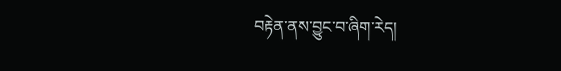བརྟེན་ནས་བྱུང་བ་ཞིག་རེད།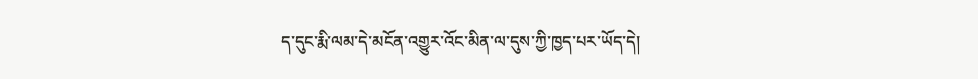ད་དུང་རྨི་ལམ་དེ་མངོན་འགྱུར་འོང་མིན་ལ་དུས་ཀྱི་ཁྱད་པར་ཡོད་དེ།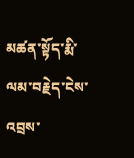མཚན་སྟོད་རྨི་ལམ་བརྗེད་ངེས་འབྲས་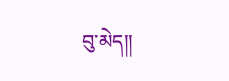བུ་མེད།།